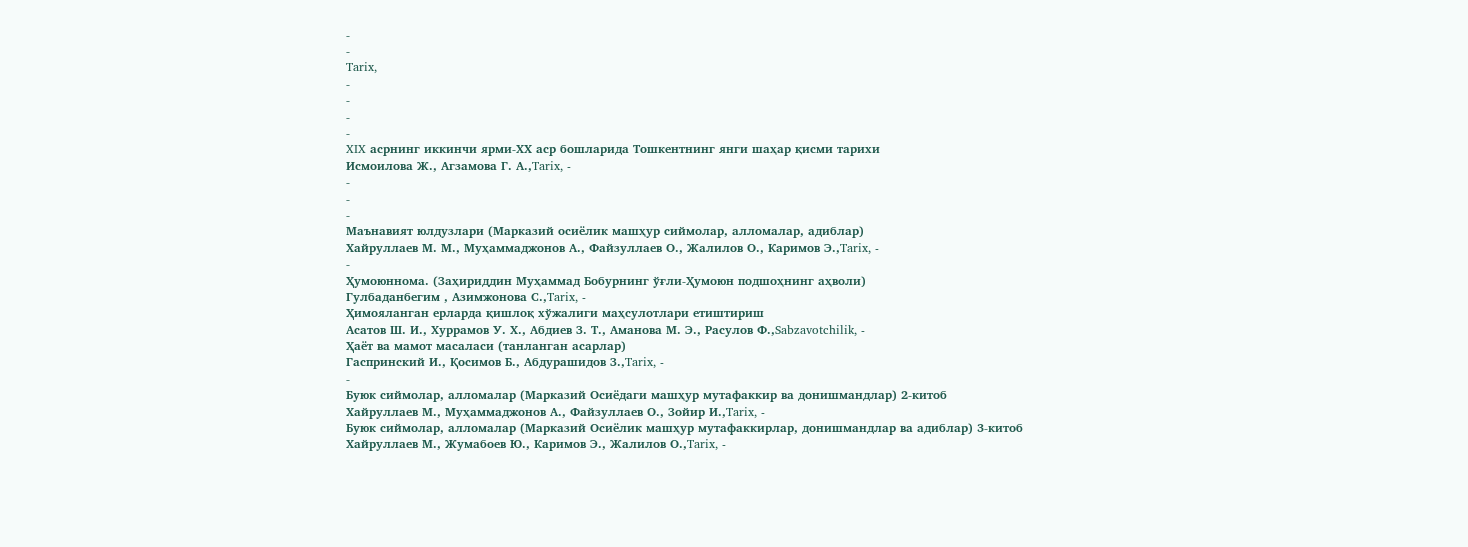-
-
Tarix,
-
-
-
-
XIX асрнинг иккинчи ярми-ХХ аср бошларида Тошкентнинг янги шаҳар қисми тарихи
Исмоилова Ж., Агзамова Г. А.,Tarix, -
-
-
-
Маънавият юлдузлари (Марказий осиёлик машҳур сиймолар, алломалар, адиблар)
Хайруллаев М. М., Муҳаммаджонов А., Файзуллаев О., Жалилов О., Каримов Э.,Tarix, -
-
Ҳумоюннома. (Заҳириддин Муҳаммад Бобурнинг ўғли-Ҳумоюн подшоҳнинг аҳволи)
Гулбаданбегим , Азимжонова С.,Tarix, -
Ҳимояланган ерларда қишлоқ хўжалиги маҳсулотлари етиштириш
Асатов Ш. И., Хуррамов У. Х., Абдиев З. Т., Аманова М. Э., Расулов Ф.,Sabzavotchilik, -
Ҳаёт ва мамот масаласи (танланган асарлар)
Гаспринский И., Қосимов Б., Абдурашидов З.,Tarix, -
-
Буюк сиймолар, алломалар (Марказий Осиёдаги машҳур мутафаккир ва донишмандлар) 2-китоб
Хайруллаев М., Муҳаммаджонов А., Файзуллаев О., Зойир И.,Tarix, -
Буюк сиймолар, алломалар (Марказий Осиёлик машҳур мутафаккирлар, донишмандлар ва адиблар) 3-китоб
Хайруллаев М., Жумабоев Ю., Каримов Э., Жалилов О.,Tarix, -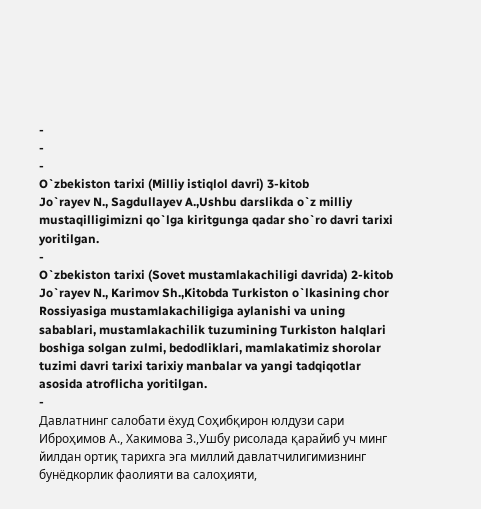-
-
-
O`zbekiston tarixi (Milliy istiqlol davri) 3-kitob
Jo`rayev N., Sagdullayev A.,Ushbu darslikda o`z milliy mustaqilligimizni qo`lga kiritgunga qadar sho`ro davri tarixi yoritilgan.
-
O`zbekiston tarixi (Sovet mustamlakachiligi davrida) 2-kitob
Jo`rayev N., Karimov Sh.,Kitobda Turkiston o`lkasining chor Rossiyasiga mustamlakachiligiga aylanishi va uning sabablari, mustamlakachilik tuzumining Turkiston halqlari boshiga solgan zulmi, bedodliklari, mamlakatimiz shorolar tuzimi davri tarixi tarixiy manbalar va yangi tadqiqotlar asosida atroflicha yoritilgan.
-
Давлатнинг салобати ёхуд Соҳибқирон юлдузи сари
Иброҳимов А., Хакимова З.,Ушбу рисолада қарайиб уч минг йилдан ортиқ тарихга эга миллий давлатчилигимизнинг бунёдкорлик фаолияти ва салоҳияти,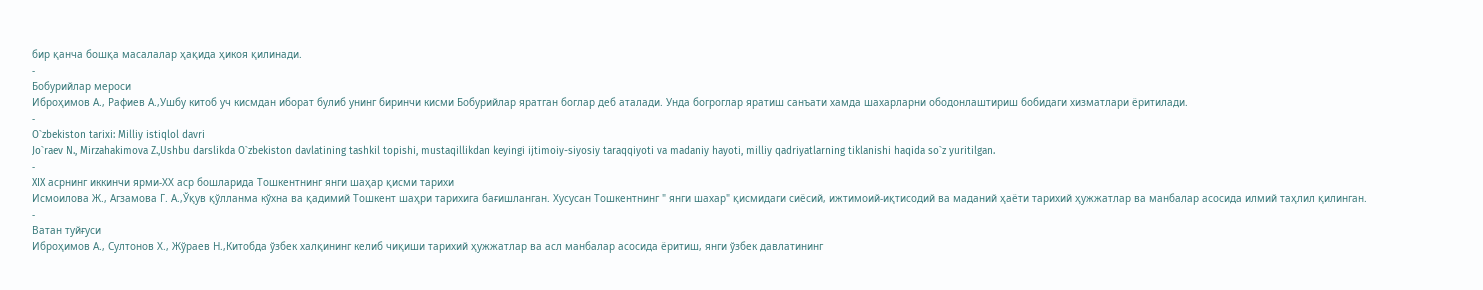бир қанча бошқа масалалар ҳақида ҳикоя қилинади.
-
Бобурийлар мероси
Иброҳимов А., Рафиев А.,Ушбу китоб уч кисмдан иборат булиб унинг биринчи кисми Бобурийлар яратган боглар деб аталади. Унда богроглар яратиш санъати хамда шахарларни ободонлаштириш бобидаги хизматлари ёритилади.
-
O`zbekiston tarixi: Milliy istiqlol davri
Jo`raev N., Mirzahakimova Z.,Ushbu darslikda O`zbekiston davlatining tashkil topishi, mustaqillikdan keyingi ijtimoiy-siyosiy taraqqiyoti va madaniy hayoti, milliy qadriyatlarning tiklanishi haqida so`z yuritilgan.
-
XIX асрнинг иккинчи ярми-ХХ аср бошларида Тошкентнинг янги шаҳар қисми тарихи
Исмоилова Ж., Агзамова Г. А.,Ўқув қўлланма кўхна ва қадимий Тошкент шаҳри тарихига бағишланган. Хусусан Тошкентнинг " янги шахар" қисмидаги сиёсий, ижтимоий-иқтисодий ва маданий ҳаёти тарихий ҳужжатлар ва манбалар асосида илмий таҳлил қилинган.
-
Ватан туйғуси
Иброҳимов А., Султонов Х., Жўраев Н.,Китобда ўзбек халқининг келиб чиқиши тарихий ҳужжатлар ва асл манбалар асосида ёритиш, янги ўзбек давлатининг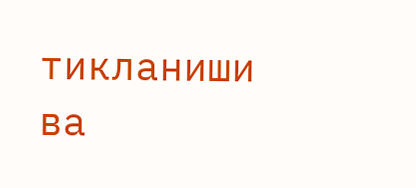тикланиши ва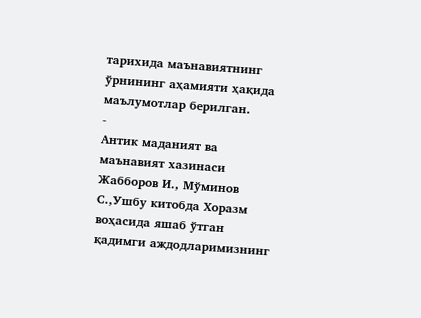тарихида маънавиятнинг ўрнининг аҳамияти ҳақида маълумотлар берилган.
-
Антик маданият ва маънавият хазинаси
Жабборов И., Мўминов С.,Ушбу китобда Хоразм воҳасида яшаб ўтган қадимги аждодларимизнинг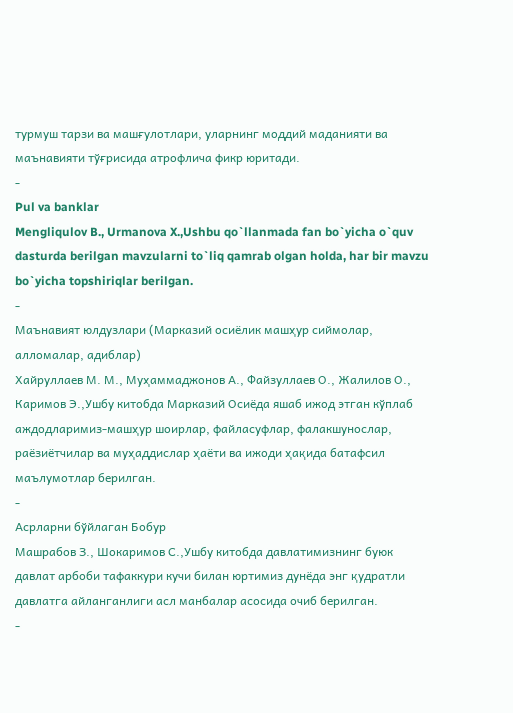турмуш тарзи ва машғулотлари, уларнинг моддий маданияти ва маънавияти тўғрисида атрофлича фикр юритади.
-
Pul va banklar
Mengliqulov B., Urmanova X.,Ushbu qo`llanmada fan bo`yicha o`quv dasturda berilgan mavzularni to`liq qamrab olgan holda, har bir mavzu bo`yicha topshiriqlar berilgan.
-
Маънавият юлдузлари (Марказий осиёлик машҳур сиймолар, алломалар, адиблар)
Хайруллаев М. М., Муҳаммаджонов А., Файзуллаев О., Жалилов О., Каримов Э.,Ушбу китобда Марказий Осиёда яшаб ижод этган кўплаб аждодларимиз-машҳур шоирлар, файласуфлар, фалакшунослар, раёзиётчилар ва муҳаддислар ҳаёти ва ижоди ҳақида батафсил маълумотлар берилган.
-
Асрларни бўйлаган Бобур
Машрабов З., Шокаримов С.,Ушбу китобда давлатимизнинг буюк давлат арбоби тафаккури кучи билан юртимиз дунёда энг қудратли давлатга айланганлиги асл манбалар асосида очиб берилган.
-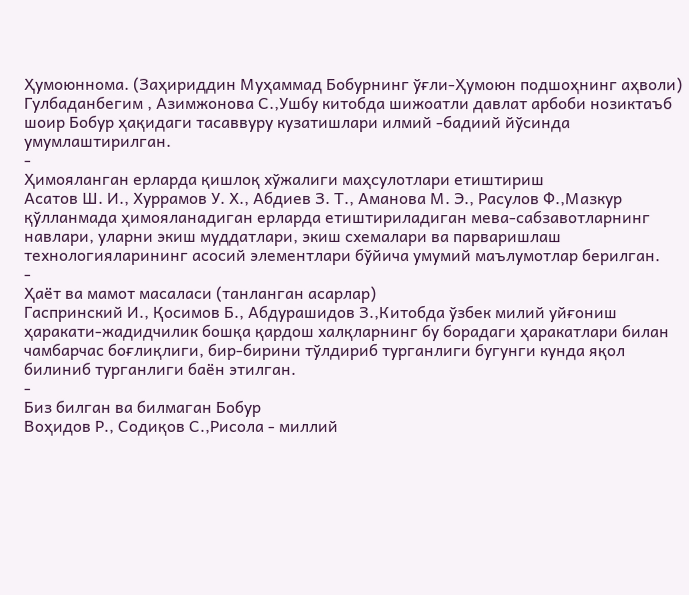Ҳумоюннома. (Заҳириддин Муҳаммад Бобурнинг ўғли-Ҳумоюн подшоҳнинг аҳволи)
Гулбаданбегим , Азимжонова С.,Ушбу китобда шижоатли давлат арбоби нозиктаъб шоир Бобур ҳақидаги тасаввуру кузатишлари илмий -бадиий йўсинда умумлаштирилган.
-
Ҳимояланган ерларда қишлоқ хўжалиги маҳсулотлари етиштириш
Асатов Ш. И., Хуррамов У. Х., Абдиев З. Т., Аманова М. Э., Расулов Ф.,Мазкур қўлланмада ҳимояланадиган ерларда етиштириладиган мева-сабзавотларнинг навлари, уларни экиш муддатлари, экиш схемалари ва парваришлаш технологияларининг асосий элементлари бўйича умумий маълумотлар берилган.
-
Ҳаёт ва мамот масаласи (танланган асарлар)
Гаспринский И., Қосимов Б., Абдурашидов З.,Китобда ўзбек милий уйғониш ҳаракати-жадидчилик бошқа қардош халқларнинг бу борадаги ҳаракатлари билан чамбарчас боғлиқлиги, бир-бирини тўлдириб турганлиги бугунги кунда яқол билиниб турганлиги баён этилган.
-
Биз билган ва билмаган Бобур
Воҳидов Р., Содиқов С.,Рисола - миллий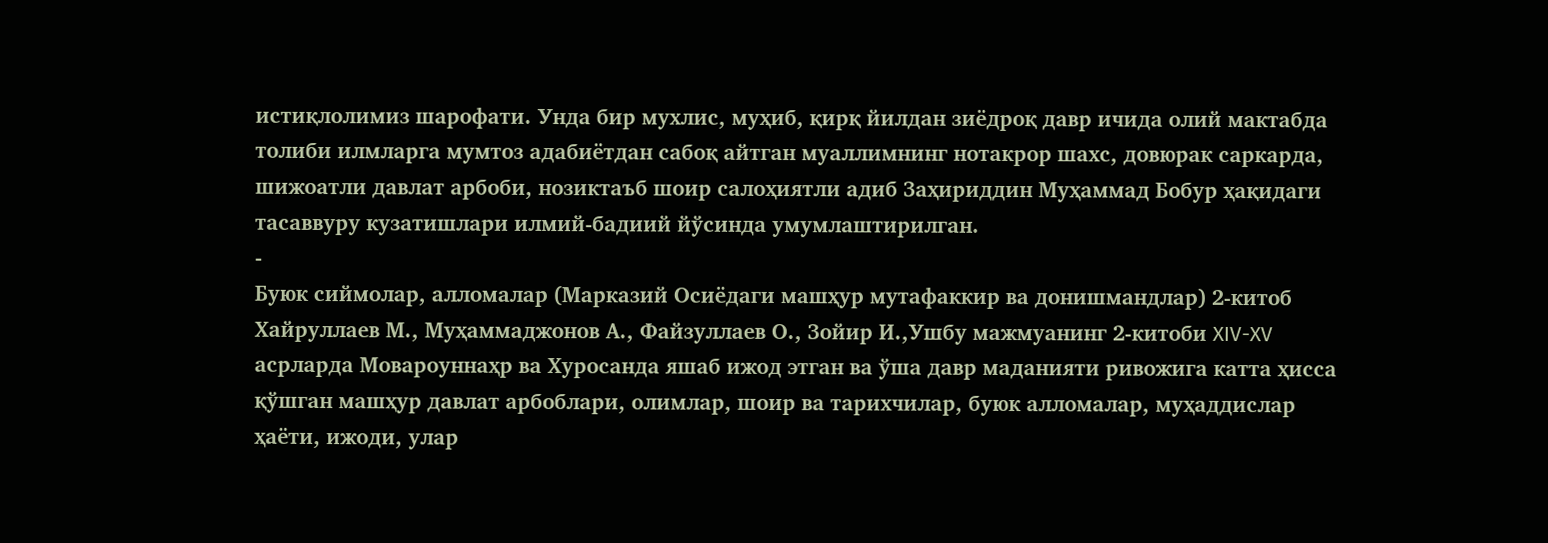истиқлолимиз шарофати. Унда бир мухлис, муҳиб, қирқ йилдан зиёдроқ давр ичида олий мактабда толиби илмларга мумтоз адабиётдан сабоқ айтган муаллимнинг нотакрор шахс, довюрак саркарда, шижоатли давлат арбоби, нозиктаъб шоир салоҳиятли адиб Заҳириддин Муҳаммад Бобур ҳақидаги тасаввуру кузатишлари илмий-бадиий йўсинда умумлаштирилган.
-
Буюк сиймолар, алломалар (Марказий Осиёдаги машҳур мутафаккир ва донишмандлар) 2-китоб
Хайруллаев М., Муҳаммаджонов А., Файзуллаев О., Зойир И.,Ушбу мажмуанинг 2-китоби XIV-XV асрларда Мовароуннаҳр ва Хуросанда яшаб ижод этган ва ўша давр маданияти ривожига катта ҳисса қўшган машҳур давлат арбоблари, олимлар, шоир ва тарихчилар, буюк алломалар, муҳаддислар ҳаёти, ижоди, улар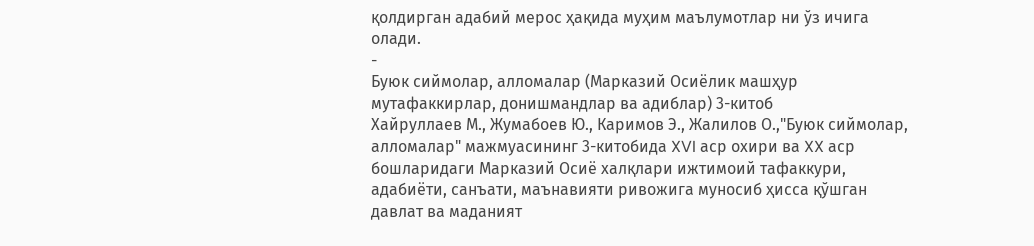қолдирган адабий мерос ҳақида муҳим маълумотлар ни ўз ичига олади.
-
Буюк сиймолар, алломалар (Марказий Осиёлик машҳур мутафаккирлар, донишмандлар ва адиблар) 3-китоб
Хайруллаев М., Жумабоев Ю., Каримов Э., Жалилов О.,"Буюк сиймолар, алломалар" мажмуасининг 3-китобида XVI аср охири ва XX аср бошларидаги Марказий Осиё халқлари ижтимоий тафаккури, адабиёти, санъати, маънавияти ривожига муносиб ҳисса қўшган давлат ва маданият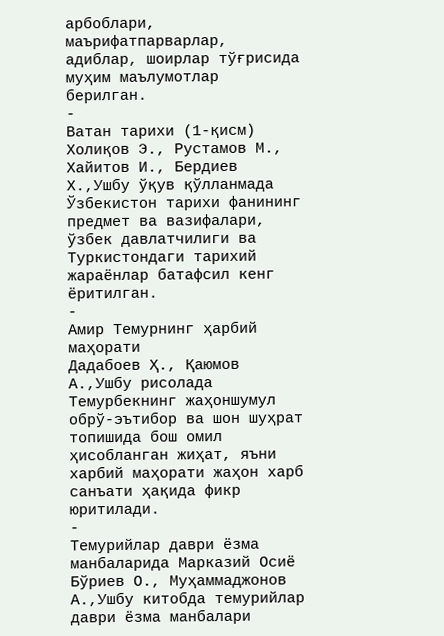арбоблари, маърифатпарварлар, адиблар, шоирлар тўғрисида муҳим маълумотлар берилган.
-
Ватан тарихи (1-қисм)
Холиқов Э., Рустамов М., Хайитов И., Бердиев Х.,Ушбу ўқув қўлланмада Ўзбекистон тарихи фанининг предмет ва вазифалари, ўзбек давлатчилиги ва Туркистондаги тарихий жараёнлар батафсил кенг ёритилган.
-
Амир Темурнинг ҳарбий маҳорати
Дадабоев Ҳ., Қаюмов А.,Ушбу рисолада Темурбекнинг жаҳоншумул обрў-эътибор ва шон шуҳрат топишида бош омил ҳисобланган жиҳат, яъни харбий маҳорати жаҳон харб санъати ҳақида фикр юритилади.
-
Темурийлар даври ёзма манбаларида Марказий Осиё
Бўриев О., Муҳаммаджонов А.,Ушбу китобда темурийлар даври ёзма манбалари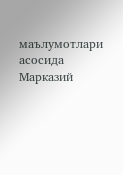маълумотлари асосида Марказий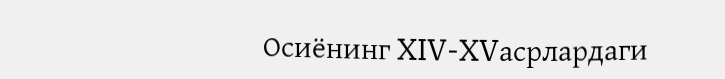Осиёнинг XIV-XVасрлардаги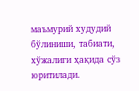маъмурий худудий бўлиниши, табиати, хўжалиги ҳақида сўз юритилади.